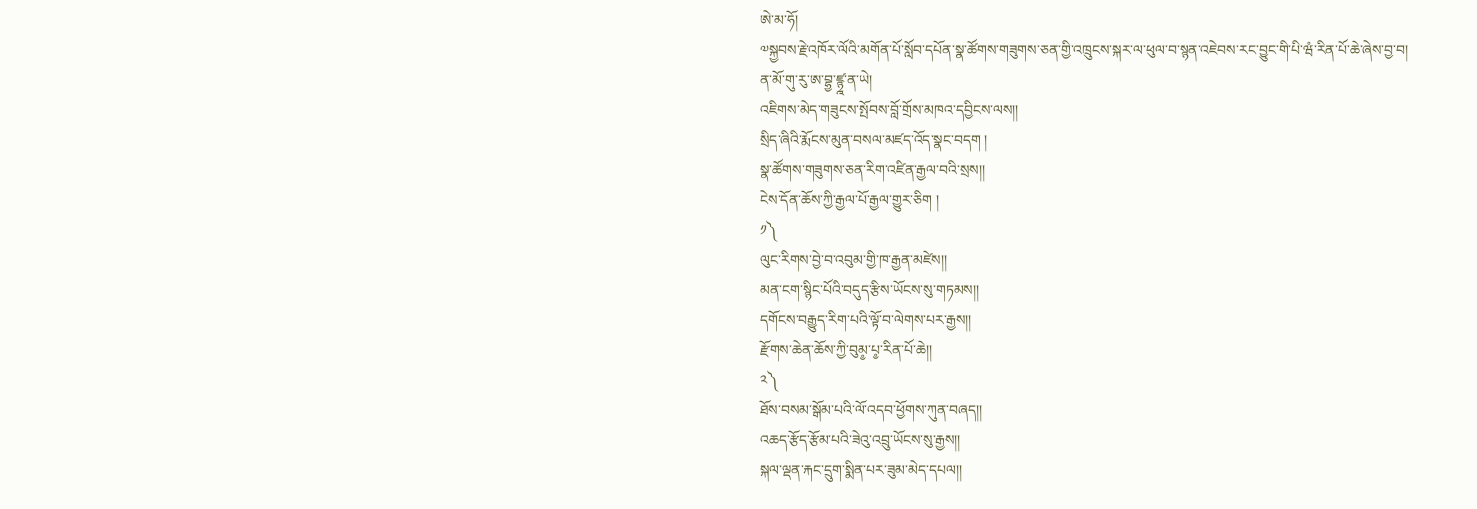ཨེ་མ་ཧོ།
༧སྐྱབས་རྗེ་འཁོར་ལོའི་མགོན་པོ་སློབ་དཔོན་སྣ་ཚོགས་གཟུགས་ཅན་གྱི་འཁྲུངས་སྐར་ལ་ཕུལ་བ་སྙན་འཇེབས་རང་བྱུང་གི་པི་ཝཾ་རིན་པོ་ཆེ་ཞེས་བྱ་བ།
ན་མོ་གུ་རུ་ཨ་བྷྱ་ཛྙྰ་ན་ཡེ།
འཇིགས་མེད་གཟུངས་སྤོབས་བློ་གྲོས་མཁའ་དབྱིངས་ལས།།
སྲིད་ཞིའི་རྨོངས་མུན་བསལ་མཛད་འོད་སྣང་བདག །
སྣ་ཚོགས་གཟུགས་ཅན་རིག་འཛིན་རྒྱལ་བའི་སྲས།།
ངེས་དོན་ཆོས་ཀྱི་རྒྱལ་པོ་རྒྱལ་གྱུར་ཅིག །
༡༽
ལུང་རིགས་བྱེ་བ་འབུམ་གྱི་ཁ་རྒྱན་མཛེས།།
མན་ངག་སྙིང་པོའི་བདུད་རྩིས་ཡོངས་སུ་གཏམས།།
དགོངས་བརྒྱུད་རིག་པའི་ལྟོ་བ་ལེགས་པར་རྒྱས།།
རྫོགས་ཆེན་ཆོས་ཀྱི་བུམ༵་པ༵་རིན་པོ་ཆེ།།
༢༽
ཐོས་བསམ་སྒོམ་པའི་ལོ་འདབ་ཕྱོགས་ཀུན་བཞད།།
འཆད་རྩོད་རྩོམ་པའི་ཟེའུ་འབྲུ་ཡོངས་སུ་རྒྱས།།
སྐལ་ལྡན་རྐང་དྲུག་སྨིན་པར་ཟུམ་མེད་དཔལ།།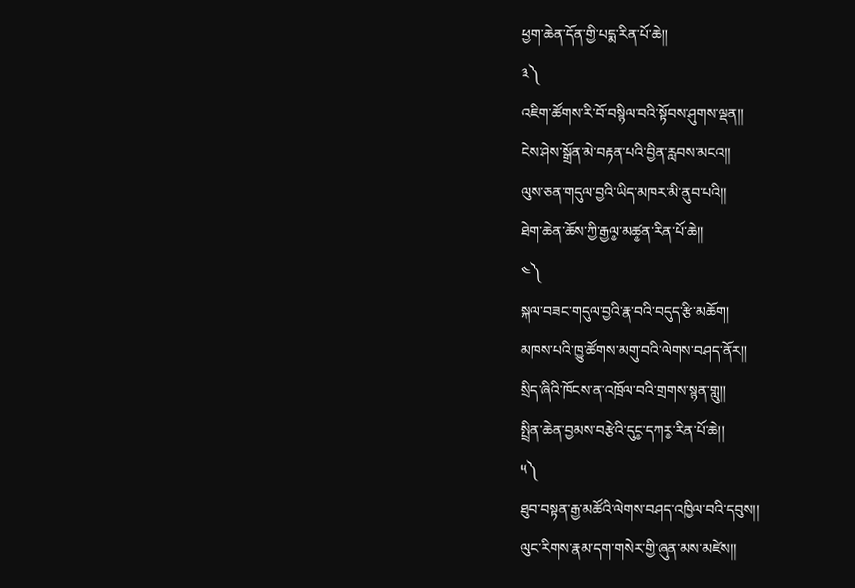ཕྱག་ཆེན་དོན་གྱི་པདྨ་རིན་པོ་ཆེ།།
༣༽
འཇིག་ཚོགས་རི་བོ་བསྙིལ་བའི་སྟོབས་ཤུགས་ལྡན།།
ངེས་ཤེས་སྒྲོན་མེ་བརྟན་པའི་བྱིན་རླབས་མངའ།།
ལུས་ཅན་གདུལ་བྱའི་ཡིད་མཁར་མི་ནུབ་པའི།།
ཐེག་ཆེན་ཆོས་ཀྱི་རྒྱལ༵་མཚ༵ན་རིན་པོ་ཆེ།།
༤༽
སྐལ་བཟང་གདུལ་བྱའི་རྣ་བའི་བདུད་རྩི་མཆོག།
མཁས་པའི་ཁྱུ་ཚོགས་མགུ་བའི་ལེགས་བཤད་ནོར།།
སྲིད་ཞིའི་ཁོངས་ན་འཁྲོལ་བའི་གྲགས་སྙན་གླུ།།
སྤྲིན་ཆེན་བྱམས་བརྩེའི་དུང༵་དཀར༵་རིན་པོ་ཆེ།།
༥༽
ཐུབ་བསྟན་རྒྱ་མཚོའི་ལེགས་བཤད་འཁྱིལ་བའི་དབུས།།
ལུང་རིགས་རྣམ་དག་གསེར་གྱི་ཞུན་མས་མཛེས།།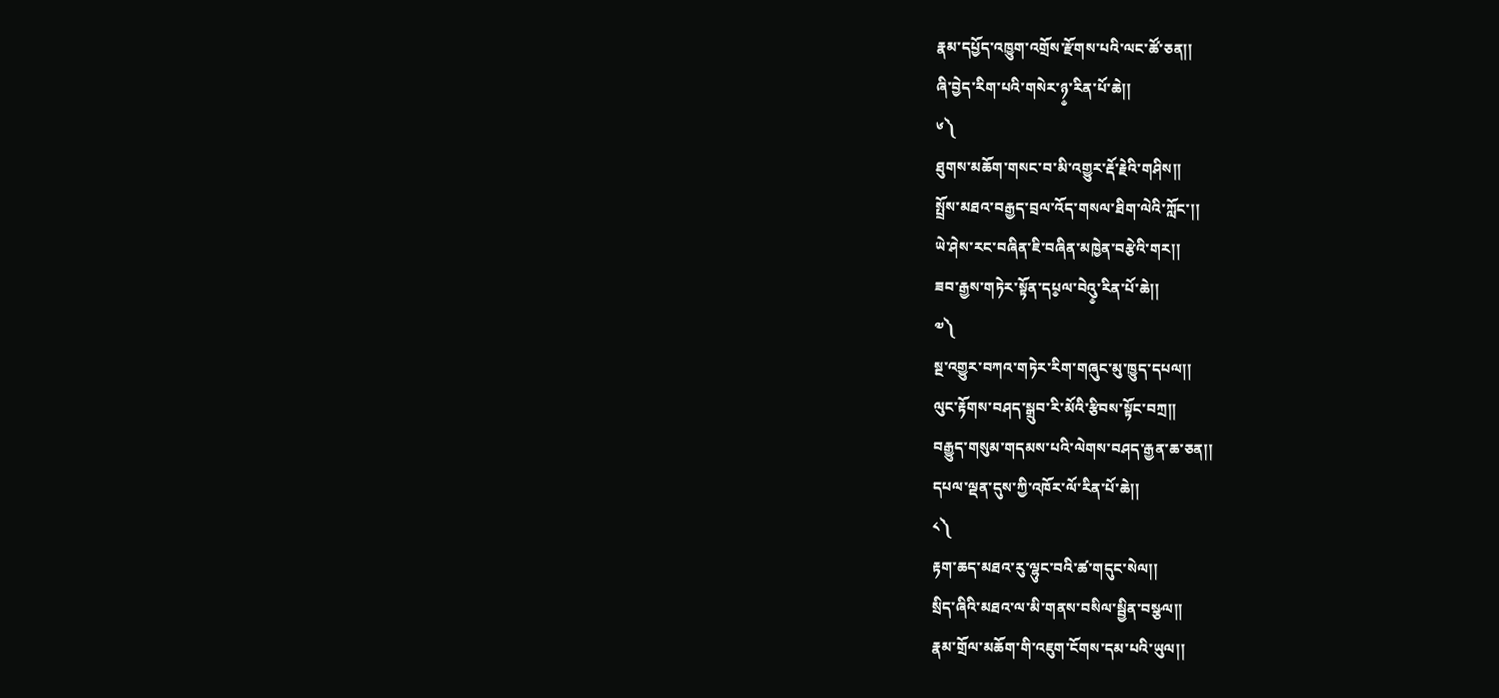རྣམ་དཔྱོད་འཁྱུག་འགྲོས་རྫོགས་པའི་ལང་ཚོ་ཅན།།
ཞི་བྱེད་རིག་པའི་གསེར་ཉ༵་རིན་པོ་ཆེ།།
༦༽
ཐུགས་མཆོག་གསང་བ་མི་འགྱུར་རྡོ་རྗེའི་གཤིས།།
སྤྲོས་མཐའ་བརྒྱད་བྲལ་འོད་གསལ་ཐིག་ལེའི་ཀློང་།།
ཡེ་ཤེས་རང་བཞིན་ཇི་བཞིན་མཁྱེན་བརྩེའི་གར།།
ཟབ་རྒྱས་གཏེར་སྟོན་དཔ༵ལ་བེའུ༵་རིན་པོ་ཆེ།།
༧༽
སྔ་འགྱུར་བཀའ་གཏེར་རིག་གཞུང་མུ་ཁྱུད་དཔལ།།
ལུང་རྟོགས་བཤད་སྒྲུབ་རི་མོའི་རྩིབས་སྟོང་བཀྲ།།
བརྒྱུད་གསུམ་གདམས་པའི་ལེགས་བཤད་རྒྱན་ཆ་ཅན།།
དཔལ་ལྡན་དུས་ཀྱི་འཁོར་ལོ་རིན་པོ་ཆེ།།
༨༽
རྟག་ཆད་མཐའ་རུ་ལྷུང་བའི་ཚ་གདུང་སེལ།།
སྲིད་ཞིའི་མཐའ་ལ་མི་གནས་བསིལ་སྦྱིན་བསྩལ།།
རྣམ་གྲོལ་མཆོག་གི་འཇུག་ངོགས་དམ་པའི་ཡུལ།།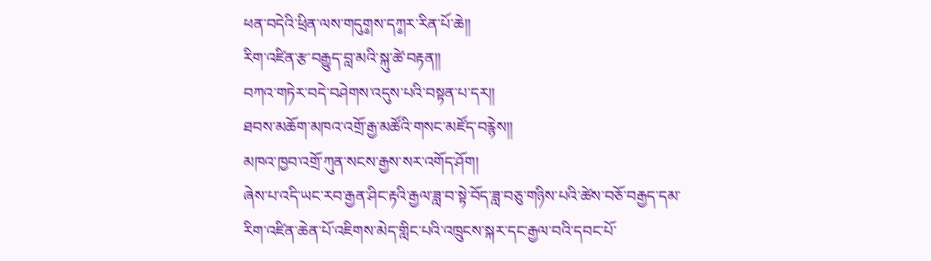ཕན་བདེའི་ཕྲིན་ལས་གདུག༵ས་དཀ༵ར་རིན་པོ་ཆེ།།
རིག་འཛིན་རྩ་བརྒྱུད་བླ་མའི་སྐུ་ཚེ་བརྟན།།
བཀའ་གཏེར་བདེ་བཤེགས་འདུས་པའི་བསྟན་པ་དར།།
ཐབས་མཆོག་མཁའ་འགྲོ་རྒྱ་མཚོའི་གསང་མཛོད་བརྙེས།།
མཁའ་ཁྱབ་འགྲོ་ཀུན་སངས་རྒྱས་སར་འགོད་ཤོག།
ཞེས་པ་འདི་ཡང་རབ་རྒྱན་ཤིང་རྟའི་རྒྱལ་ཟླ་བ་སྟེ་བོད་ཟླ་བཅུ་གཉིས་པའི་ཚེས་བཅོ་བརྒྱད་དམ་རིག་འཛིན་ཆེན་པོ་འཇིགས་མེད་གླིང་པའི་འཁྲུངས་སྐར་དང་རྒྱལ་བའི་དབང་པོ་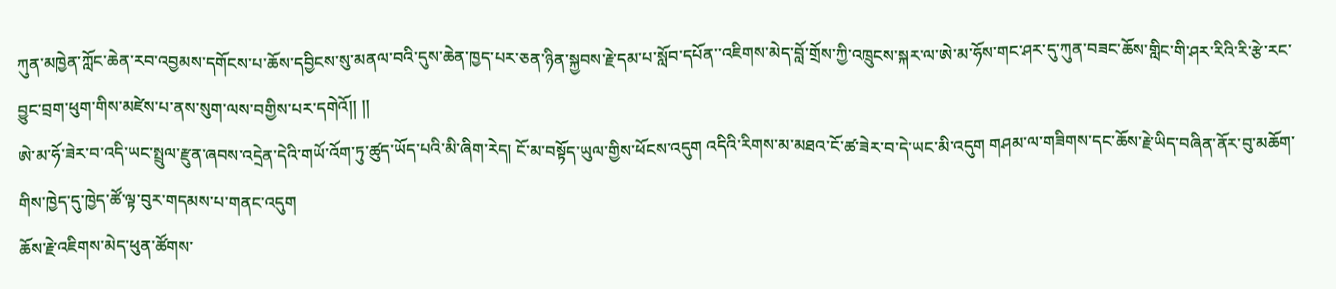ཀུན་མཁྱེན་ཀློང་ཆེན་རབ་འབྱམས་དགོངས་པ་ཆོས་དབྱིངས་སུ་མནལ་བའི་དུས་ཆེན་ཁྱད་པར་ཅན་ཉིན་སྐྱབས་རྗེ་དམ་པ་སློབ་དཔོན་་འཇིགས་མེད་བློ་གྲོས་ཀྱི་འཁྲུངས་སྐར་ལ་ཨེ་མ་ཧོས་གང་ཤར་དུ་ཀུན་བཟང་ཆོས་གླིང་གི་ཤར་རིའི་རི་རྩེ་རང་བྱུང་བྲག་ཕུག་གིས་མཛེས་པ་ནས་སུག་ལས་བགྱིས་པར་དགེའོ།། །།
ཨེ་མ་ཧོ་ཟེར་བ་འདི་ཡང་སྤྲུལ་རྫུན་ཞབས་འདྲེན་དེའི་གཡོ་འོག་ཏུ་ཚུད་ཡོད་པའི་མི་ཞིག་རེད། ངོ་མ་བསྟོད་ཡུལ་གྱིས་ཕོངས་འདུག འདིའི་རིགས་མ་མཐའ་ངོ་ཚ་ཟེར་བ་དེ་ཡང་མི་འདུག གཤམ་ལ་གཟིགས་དང་ཆོས་རྗེ་ཡིད་བཞིན་ནོར་བུ་མཆོག་གིས་ཁྱེད་དུ་ཁྱེད་ཚོ་ལྟ་བུར་གདམས་པ་གནང་འདུག
ཆོས་རྗེ་འཇིགས་མེད་ཕུན་ཚོགས་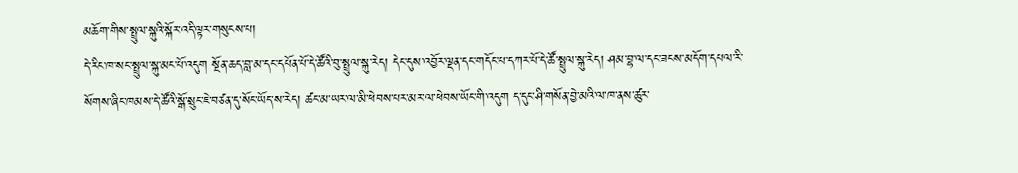མཆོག་གིས་སྤྲུལ་སྐུའི་སྐོར་འདི་ལྟར་གསུངས་པ།
དེ་རིང་ཁ་སང་སྤྲུལ་སྐུ་མང་པོ་འདུག སྔོན་ཆད་བླ་མ་དང་དཔོན་པོ་དེ་ཚོའི་བུ་སྤྲུལ་སྐུ་རེད། དེང་དུས་འབྱོར་ལྡན་དང་གདོང་པ་དཀར་པོ་དེ་ཚོ་སྤྲུལ་སྐུ་རེད། ཤམ་བྷ་ལ་དང་ཟངས་མདོག་དཔལ་རི་སོགས་ཞིང་ཁམས་དེ་ཚོའི་སྒོ་སྲུང་ཇེ་བཙན་དུ་སོང་ཡོད་ས་རེད། ཚང་མ་ཡར་ལ་མི་ཕེབས་པར་མར་ལ་ཕེབས་ཡོང་གི་འདུག ད་དུང་ཤི་གསོན་བྱེ་མའི་ལ་ཁ་ནས་ཚུར་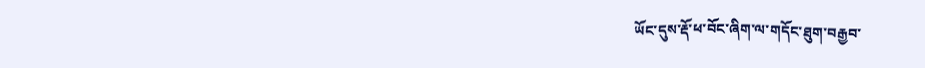ཡོང་དུས་རྡོ་ཕ་བོང་ཞིག་ལ་གདོང་ཐུག་བརྒྱབ་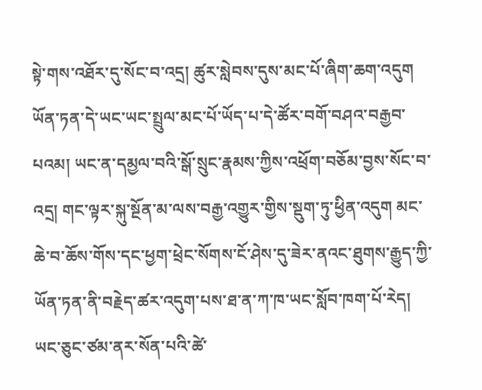སྟེ་གས་འཐོར་དུ་སོང་བ་འདྲ། ཚུར་སླེབས་དུས་མང་པོ་ཞིག་ཆག་འདུག ཡོན་ཏན་དེ་ཡང་ཡང་སྤྲུལ་མང་པོ་ཡོད་པ་དེ་ཚོར་བགོ་བཤའ་བརྒྱབ་པའམ། ཡང་ན་དམྱལ་བའི་སྒོ་སྲུང་རྣམས་ཀྱིས་འཕྲོག་བཅོམ་བྱས་སོང་བ་འདྲ། གང་ལྟར་སྐུ་སྔོན་མ་ལས་བརྒྱ་འགྱུར་གྱིས་སྡུག་ཏུ་ཕྱིན་འདུག མང་ཆེ་བ་ཆོས་གོས་དང་ཕྱག་ཕྲེང་སོགས་ངོ་ཤེས་དུ་ཟེར་ནའང་ཐུགས་རྒྱུད་ཀྱི་ཡོན་ཏན་ནི་བརྗེད་ཚར་འདུག་པས་ཐ་ན་ཀ་ཁ་ཡང་སློབ་ཁག་པོ་རེད། ཡང་ཅུང་ཙམ་ནར་སོན་པའི་ཚེ་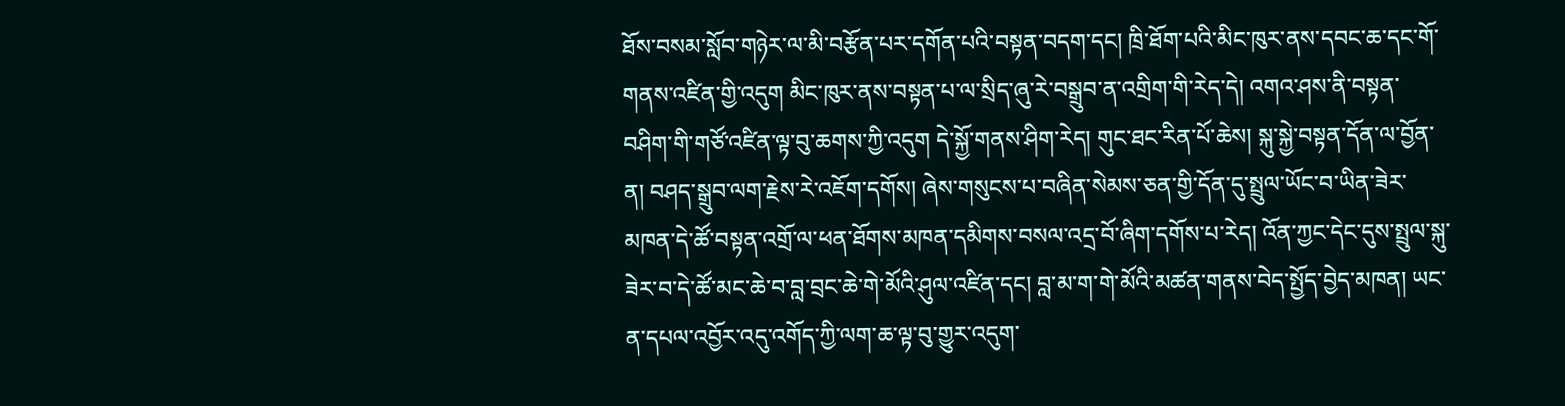ཐོས་བསམ་སློབ་གཉེར་ལ་མི་བརྩོན་པར་དགོན་པའི་བསྟན་བདག་དང། ཁྲི་ཐོག་པའི་མིང་ཁུར་ནས་དབང་ཆ་དང་གོ་གནས་འཛིན་གྱི་འདུག མིང་ཁུར་ནས་བསྟན་པ་ལ་སྲིད་ཞུ་རེ་བསྒྲུབ་ན་འགྲིག་གི་རེད་དེ། འགའ་ཤས་ནི་བསྟན་བཤིག་གི་གཙོ་འཛིན་ལྟ་བུ་ཆགས་ཀྱི་འདུག དེ་སྐྱོ་གནས་ཤིག་རེད། གུང་ཐང་རིན་པོ་ཆེས། སྐུ་སྐྱེ་བསྟན་དོན་ལ་བྱོན་ན། བཤད་སྒྲུབ་ལག་རྗེས་རེ་འཇོག་དགོས། ཞེས་གསུངས་པ་བཞིན་སེམས་ཅན་གྱི་དོན་དུ་སྤྲུལ་ཡོང་བ་ཡིན་ཟེར་མཁན་དེ་ཚོ་བསྟན་འགྲོ་ལ་ཕན་ཐོགས་མཁན་དམིགས་བསལ་འདྲ་བོ་ཞིག་དགོས་པ་རེད། འོན་ཀྱང་དེང་དུས་སྤྲུལ་སྐུ་ཟེར་བ་དེ་ཚོ་མང་ཆེ་བ་བླ་བྲང་ཆེ་གེ་མོའི་ཤུལ་འཛིན་དང། བླ་མ་ག་གེ་མོའི་མཚན་གནས་བེད་སྤྱོད་བྱེད་མཁན། ཡང་ན་དཔལ་འབྱོར་འདུ་འགོད་ཀྱི་ལག་ཆ་ལྟ་བུ་གྱུར་འདུག་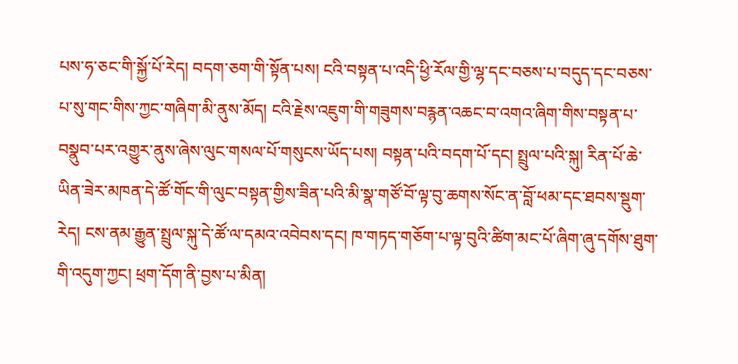པས་ཧ་ཅང་གི་སྐྱོ་པོ་རེད། བདག་ཅག་གི་སྟོན་པས། ངའི་བསྟན་པ་འདི་ཕྱི་རོལ་གྱི་ལྷ་དང་བཅས་པ་བདུད་དང་བཅས་པ་སུ་གང་གིས་ཀྱང་གཞིག་མི་ནུས་མོད། ངའི་རྗེས་འཇུག་གི་གཟུགས་བརྙན་འཆང་བ་འགའ་ཞིག་གིས་བསྟན་པ་བསྣུབ་པར་འགྱུར་ནུས་ཞེས་ལུང་གསལ་པོ་གསུངས་ཡོད་པས། བསྟན་པའི་བདག་པོ་དང། སྤྲུལ་པའི་སྐུ། རིན་པོ་ཆེ་ཡིན་ཟེར་མཁན་དེ་ཚོ་གོང་གི་ལུང་བསྟན་གྱིས་ཟིན་པའི་མི་སྣ་གཙོ་བོ་ལྟ་བུ་ཆགས་སོང་ན་བློ་ཕམ་དང་ཐབས་སྡུག་རེད། ངས་ནམ་རྒྱུན་སྤྲུལ་སྐུ་དེ་ཚོ་ལ་དམའ་འབེབས་དང། ཁ་གཏད་གཅོག་པ་ལྟ་བུའི་ཚིག་མང་པོ་ཞིག་ཞུ་དགོས་ཐུག་གི་འདུག་ཀྱང། ཕྲག་དོག་ནི་བྱས་པ་མིན།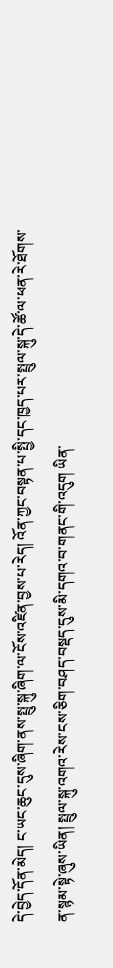དེ་བྱེད་དོན་མེད། ང་ཡང་ཆུང་དུས་ཞིག་ནས་སྤྲུ་སྐུ་ཞིག་ལ་ངོས་འཛིན་བྱས་པ་རེད། འོན་ཀྱང་བསྟན་པ་སྤྱི་དང་ཁྱད་པར་སྤྲུལ་སྐུ་དེ་ཚོ་ལ་ཕན་རེ་ཐོགས་ན་སྙམ་སྟེ་ཞུས་ཡིན། སྤྲུལ་སྐུ་འགའ་རེས་ངས་ཅིག་བཤད་བསྡད་དུས་མི་དགའ་བ་གནང་གི་འདུག ཡིན་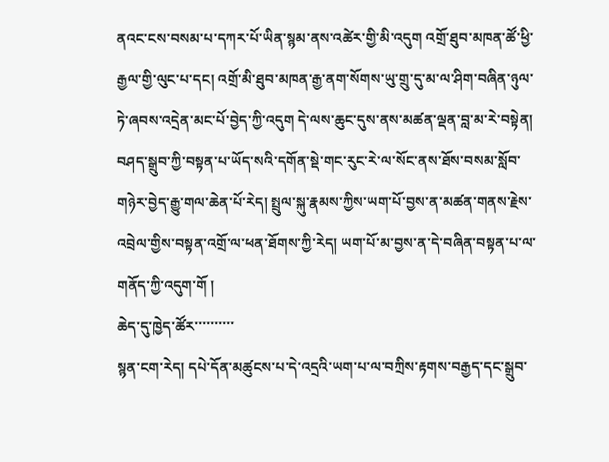ནའང་ངས་བསམ་པ་དཀར་པོ་ཡིན་སྙམ་ནས་འཚེར་གྱི་མི་འདུག འགྲོ་ཐུབ་མཁན་ཚོ་ཕྱི་རྒྱལ་གྱི་ལུང་པ་དང། འགྲོ་མི་ཐུབ་མཁན་རྒྱ་ནག་སོགས་ཡུ་གྲུ་དུ་མ་ལ་ཤིག་བཞིན་ཉུལ་ཏེ་ཞབས་འདྲེན་མང་པོ་བྱེད་ཀྱི་འདུག དེ་ལས་ཆུང་དུས་ནས་མཚན་ལྡན་བླ་མ་རེ་བསྟེན། བཤད་སྒྲུབ་ཀྱི་བསྟན་པ་ཡོད་སའི་དགོན་སྡེ་གང་རུང་རེ་ལ་སོང་ནས་ཐོས་བསམ་སློབ་གཉེར་བྱེད་རྒྱུ་གལ་ཆེན་པོ་རེད། སྤྲུལ་སྐུ་རྣམས་ཀྱིས་ཡག་པོ་བྱས་ན་མཚན་གནས་རྗེས་འབྲེལ་གྱིས་བསྟན་འགྲོ་ལ་ཕན་ཐོགས་ཀྱི་རེད། ཡག་པོ་མ་བྱས་ན་དེ་བཞིན་བསྟན་པ་ལ་གནོད་ཀྱི་འདུག་གོ །
ཆེད་དུ་ཁྱེད་ཚོར་་་་་་་་་་
སྙན་ངག་རེད། དཔེ་དོན་མཚུངས་པ་དེ་འདྲའི་ཡག་པ་ལ་བཀྲིས་རྟགས་བརྒྱད་དང་སྒྲུབ་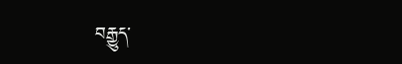བརྒྱུད་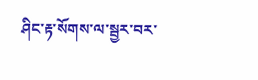ཤིང་རྟ་སོགས་ལ་སྦྱར་བར་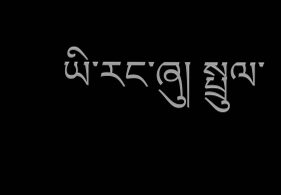ཡི་རང་ཞུ། སྤྲུལ་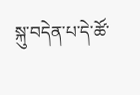སྐུ་བདེན་པ་དེ་ཚོ་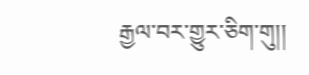རྒྱལ་བར་གྱུར་ཅིག་གུ།།